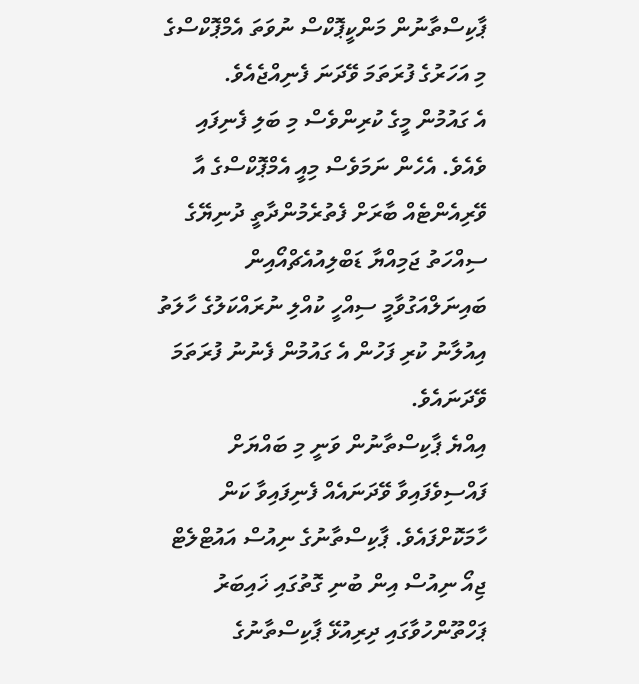ޕާކިސްތާނުން މަންކީޕޮކްސް ނުވަތަ އެމްޕޮކްސްގެ މި އަހަރުގެ ފުރަތަމަ ވޭދަނަ ފެނިއްޖެއެވެ.
އެ ގައުމުން މީގެ ކުރިންވެސް މި ބަލި ފެނިފައި ވެއެވެ. އެހެން ނަމަވެސް މިއީ އެމްޕޮކްސްގެ އާ ވޭރިއެންޓެއް ބާރަށް ފެތުރެމުންދާތީ ދުނިޔޭގެ ސިއްހަތު ޖަމިއްޔާ ޑަބްލިއުއެޗްއޯއިން ބައިނަލްއަގުވާމީ ސިއްހީ ކުއްލި ނުރައްކަލުގެ ހާލަތު އިއުލާނު ކުރި ފަހުން އެ ގައުމުން ފެނުނު ފުރަތަމަ ވޭދަނައެވެ.
އިއްޔެ ޕާކިސްތާނުން ވަނީ މި ބައްޔަށް ފައްސިވެފައިވާ ވޭދަނައެއް ފެނިފައިވާ ކަން ހާމަކޮށްފައެވެ. ޕާކިސްތާނުގެ ނިއުސް އައުޓްލެޓް ޖިއޯ ނިއުސް އިން ބުނި ގޮތުގައި ޚައިބަރު ޕަހްތޫންހުވާގައި ދިރިއުޅޭ ޕާކިސްތާނުގެ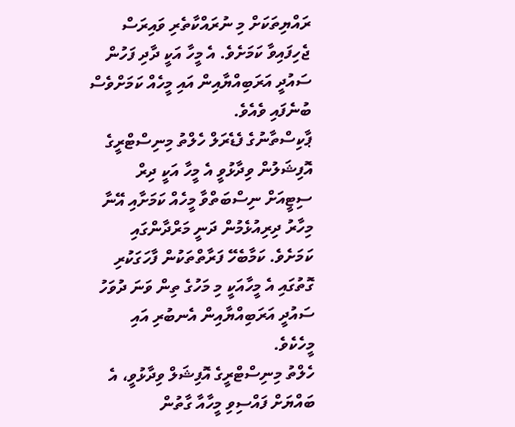ރައްޔިތަކަށް މި ނުރައްކާތެރި ވައިރަސް ޖެހިފައިވާ ކަމަށެވެ. އެ މީހާ އަކީ ދާދި ފަހުން ސައުދީ އަރަބިއްޔާއިން އައި މީހެއް ކަމަށްވެސް ބުނެފައި ވެއެވެ.
ޕާކިސްތާނުގެ ފެޑެރަލް ހެލްތު މިނިސްޓްރީގެ އޮފިޝަލުން ވިދާޅުވީ އެ މީހާ އަކީ ދިރް ސިޓީއަށް ނިސްބަތްވާ މީހެއް ކަމަށާއި އޭނާ މިހާރު ދިރިއުޅެމުން ދަނީ މަރްދާންގައި ކަމަށެވެ. ކަމާބެހޭ ފަރާތްތަކުން ފާހަގަކުރި ގޮތުގައި އެ މީހާއަކީ މި މަހުގެ ތިން ވަނަ ދުވަހު ސައުދީ އަރަބިއްޔާއިން އެނބުރި އައި މީހެކެވެ.
ހެލްތު މިނިސްޓްރީގެ އޮފިޝަލް ވިދާޅުވީ، އެ ބައްޔަށް ފައްސިވި މީހާއާ ގާތުން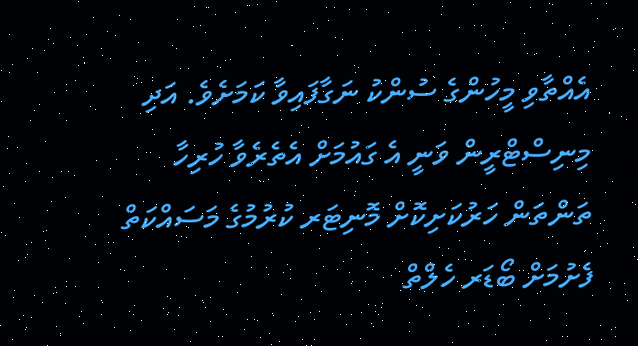އެއްތާވި މީހުންގެ ސުންކު ނަގާފައިވާ ކަމަށެވެ. އަދި މިނިސްޓްރީން ވަނީ އެ ގައުމަށް އެތެރެވާ ހުރިހާ ތަންތަން ހަރުކަށިކޮށް މޮނިޓަރ ކުރުމުގެ މަސައްކަތް ފެށުމަށް ބޯޑަރ ހެލްތް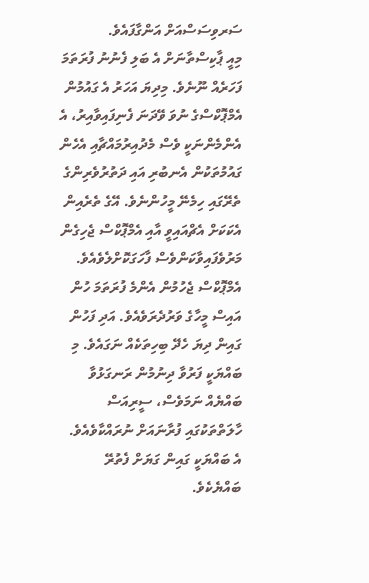ސަރވިސަސްއަށް އަންގާފައެވެ.
މިއީ ޕާކިސްތާނަށް އެ ބަލި ފެނުނު ފުރަތަމަ ފަހަރެއް ނޫނެވެ. މިދިޔަ އަހަރު އެ ގައުމުން އެމްޕޮކްސްގެ ނުވަ ވޭދަނަ ފެނިފައިވާއިރު، އެ އެންމެންނަކީ ވެސް މެދުއިރުމައްޗާއި އެހެން ގައުމުތަކުން އެނބުރި އައި ދަތުރުވެރިންގެ ތެރޭގައި ހިމެނޭ މީހުންނެވެ. އޭގެ ތެރެއިން އެކަކަށް އެޗްއައިވީ އާއި އެމްޕޮކްސް ޖެހިގެން މަރުވެފައިވާކަންވެސް ފާހަގަކޮށްލެވެއެވެ.
އެމްޕޮކްސް ޖެހުމުން އެންމެ ފުރަތަމަ ހުން އައިސް މީހާގެ ވަރުދެރަވެއެވެ. އަދި ފަހުން ގައިން ދިޔަ ހެދޭ ބިހިތަކެއް ނަގައެވެ. މި ބައްޔަކީ ފަރުވާ ދިނުމުން ރަނގަޅުވާ ބައްޔެއް ނަމަވެސް، ސީރިއަސް ހާލަތްތަކުގައި ފުރާނައަށް ނުރައްކާވެއެވެ.
އެ ބައްޔަކީ ގައިން ގަޔަށް ފެތުރޭ ބައްޔެކެވެ.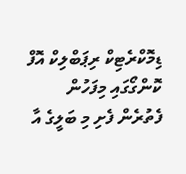ޑިމޮކްރެޓިކް ރިޕަބްލިކް އޮފް ކޮންގޯގައި މިފަހުން ފެތުރެން ފެށި މި ބަލީގެ އާ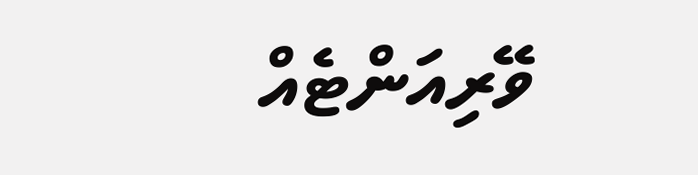ވޭރިއަންޓެއް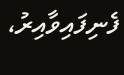ފެނިފައިވާއިރު،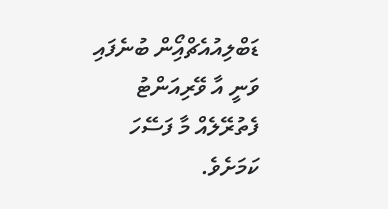ޑަބްލިއުއެޗްއޯިން ބުނެފައި ވަނީ އާ ވޭރިއަންޓު ފެތުރޭލެއް މާ ފަސޭހަ ކަމަށެވެ.